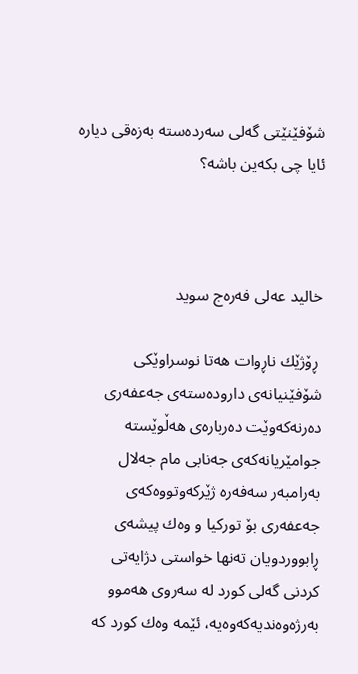شۆفێنێتى گه‌لى سه‌رده‌سته‌ به‌زه‌قى دیاره‌ ئایا چى بكه‌ین باشه‌؟



خالید عه‌لى فه‌ره‌ج سوید

 ڕۆژێك ناڕوات هه‌تا نوسراوێكى شۆفێنیانه‌ى داروده‌سته‌ى جه‌عفه‌رى ده‌رنه‌كه‌وێت ده‌رباره‌ى هه‌ڵوێسته‌ جوامێریانه‌كه‌ى جه‌نابى مام جه‌لال به‌رامبه‌ر سه‌فه‌ره‌ ژێركه‌وتووه‌كه‌ى جه‌عفه‌رى بۆ توركیا و وه‌ك پیشه‌ى ڕابووردویان ته‌نها خواستى دژایه‌تى كردنى گه‌لى كورد له‌ سه‌روى هه‌موو به‌رژه‌وه‌ندیه‌كه‌وه‌یه‌، ئێمه‌ وه‌ك كورد كه‌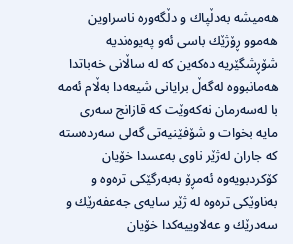هه‌میشه‌ به‌دڵپاك و دڵگه‌وره‌ ناسراوین هه‌موو ڕۆژێك باسى ئه‌و په‌یوه‌ندیه‌ شۆڕشگێریه‌ ده‌كه‌ین كه‌ له‌ ساڵانى خه‌باتدا هه‌مانبووه‌ له‌گه‌ڵ برایانى شیعه‌دا به‌ڵام ئه‌مه‌ با له‌سه‌رمان نه‌كه‌وێت كه‌ قازانج سه‌رى مایه‌ بخوات و شۆفێنیه‌تى گه‌لى سه‌رده‌سته‌ كه‌ جاران له‌ژێر ناوى به‌عسدا خۆیان كۆكردبویه‌وه‌ ئه‌مڕۆ به‌به‌رگێكى تره‌وه‌ و به‌ناوێكى تره‌وه‌ له‌ ژێر سایه‌ى جه‌عفه‌رێك و سه‌درێك و عه‌لاوییه‌كدا خۆیان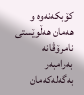كۆبكه‌نه‌وه‌ و هه‌مان هه‌ڵوێستى نامرۆڤانه‌ به‌رامبه‌ر به‌گه‌له‌كه‌مان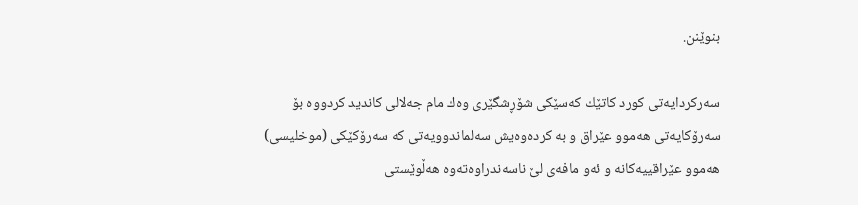بنوێنن.

سه‌ركردایه‌تى كورد كاتێك كه‌سێكى شۆڕشگێرى وه‌ك مام جه‌لالى كاندید كردووه‌ بۆ سه‌رۆكایه‌تى هه‌موو عێراق و به‌ كرده‌وه‌یش سه‌لماندوویه‌تى كه‌ سه‌رۆكێكى (موخلیسى) هه‌موو عێراقییه‌كانه‌ و ئه‌و مافه‌ى لێ ناسه‌ندراوه‌ته‌وه‌ هه‌ڵوێستى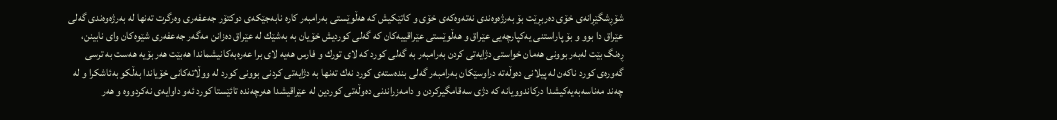شۆڕشگێڕانه‌ى خۆى ده‌ربڕێت بۆ به‌رژه‌وه‌ندى نه‌ته‌وه‌كه‌ى خۆى و كاتێكیش كه‌ هه‌ڵوێستى به‌رامبه‌ر كاره‌ نابه‌جێكه‌ى دوكتۆر جه‌عفه‌رى وه‌رگرت ته‌نها له‌ به‌رژه‌وه‌ندى گه‌لى عێراق دا بوو و بۆ پاراستنى یه‌كپارچه‌یى عێراق و هه‌ڵوێستى عێراقییه‌كان كه‌ گه‌لى كوردیش خۆیان به‌ به‌شێك له‌ عێراق ده‌زانن مه‌گه‌ر جه‌عفه‌رى شێوه‌كان واى نابینن،
ڕه‌نگ بێت له‌به‌ر بوونى هه‌مان خواستى دژایه‌تى كردن به‌رامبه‌ر به‌ گه‌لى كورد كه‌ لاى تورك و فارس هه‌یه‌ لاى برا عه‌ره‌به‌كانیشماندا هه‌بێت هه‌ر بۆیه‌ هه‌ست به‌ ترسى گه‌وره‌ى كورد ناكه‌ن له‌ پیلانى ده‌وڵه‌ته‌ دراوسێكان به‌رامبه‌ر گه‌لى بنده‌سته‌ى كورد نه‌ك ته‌نها به‌ دژایه‌تى كردنى بوونى كورد له‌ ووڵاته‌كانى خۆیاندا به‌ڵكو به‌ئاشكرا و له‌ چه‌ند مه‌ناسه‌به‌یه‌كیشدا دركاندوویانه‌ كه‌ دژى سه‌قامگیركردن و دامه‌زراندنى ده‌وڵه‌تى كوردین له‌ عێراقیشدا هه‌رچه‌نده‌ تائێستا كورد ئه‌و داوایه‌ى نه‌كردووه‌ و هه‌ر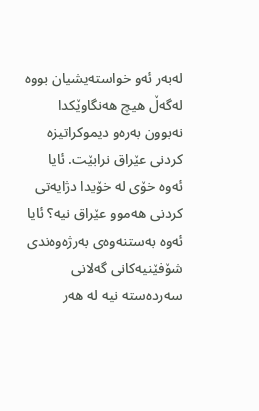له‌به‌ر ئه‌و خواسته‌یشیان بووه‌ له‌گه‌ڵ هیچ هه‌نگاوێكدا نه‌بوون به‌ره‌و دیموكراتیزه‌ كردنى عێراق نرابێت. ئایا ئه‌وه‌ خۆى له‌ خۆیدا دژایه‌تى كردنى هه‌موو عێراق نیه‌؟ ئایا ئه‌وه‌ به‌ستنه‌وه‌ى به‌رژه‌وه‌ندى شۆفێنیه‌كانى گه‌لانى سه‌رده‌سته‌ نیه‌ له‌ هه‌ر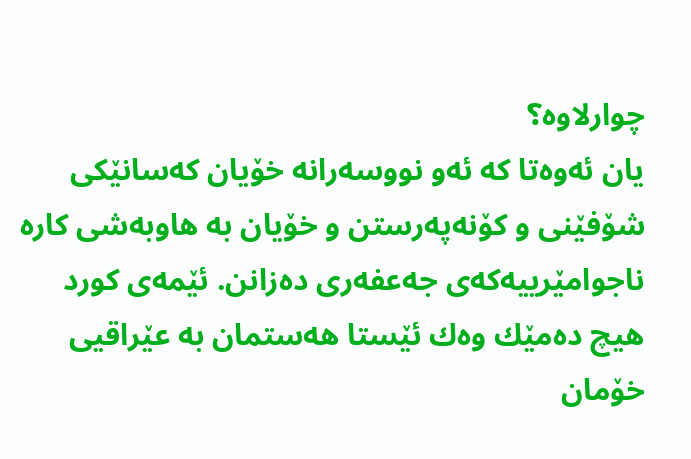چوارلاوه‌؟
یان ئه‌وه‌تا كه‌ ئه‌و نووسه‌رانه‌ خۆیان كه‌سانێكى شۆفێنى و كۆنه‌په‌رستن و خۆیان به‌ هاوبه‌شى كاره‌ ناجوامێرییه‌كه‌ى جه‌عفه‌رى ده‌زانن. ئێمه‌ى كورد هیچ ده‌مێك وه‌ك ئێستا هه‌ستمان به‌ عێراقیى خۆمان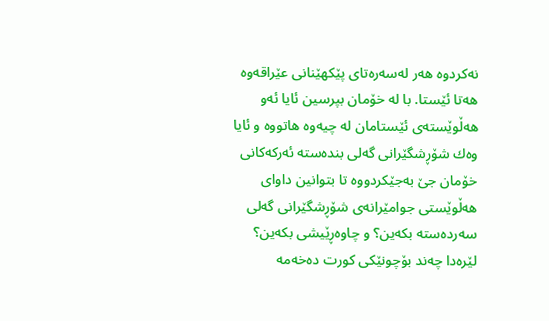نه‌كردوه‌ هه‌ر له‌سه‌ره‌تاى پێكهێنانى عێراقه‌وه‌ هه‌تا ئێستا. با له‌ خۆمان بپرسین ئایا ئه‌و هه‌ڵوێسته‌ى ئێستامان له‌ چیه‌وه‌ هاتووه‌ و ئایا وه‌ك شۆڕشگێرانى گه‌لى بنده‌سته‌ ئه‌ركه‌كانى خۆمان جێ به‌جێكردووه‌ تا بتوانین داواى هه‌ڵوێستى جوامێرانه‌ى شۆڕشگێرانى گه‌لى سه‌رده‌سته‌ بكه‌ین؟ و چاوه‌ڕێیشى بكه‌ین؟
لێره‌دا چه‌ند بۆچونێكى كورت ده‌خه‌مه‌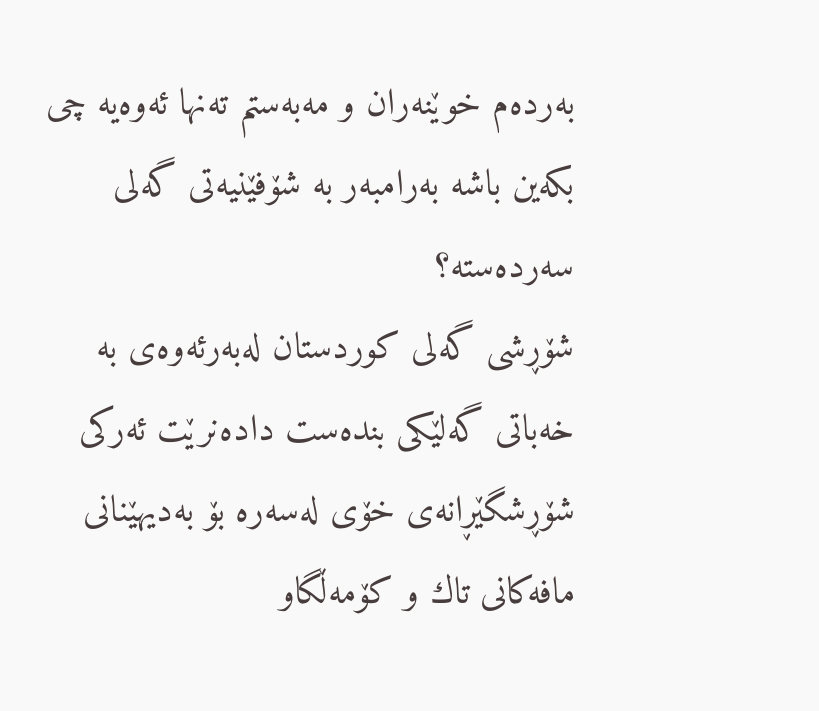به‌رده‌م خوێنه‌ران و مه‌به‌ستم ته‌نها ئه‌وه‌یه‌ چى بكه‌ین باشه‌ به‌رامبه‌ر به‌ شۆفێنیه‌تى گه‌لى سه‌رده‌سته‌؟
شۆڕشى گه‌لى كوردستان له‌به‌رئه‌وه‌ى به‌ خه‌باتى گه‌لێكى بنده‌ست داده‌نرێت ئه‌ركى شۆڕشگێڕانه‌ى خۆى له‌سه‌ره‌ بۆ به‌دیهێنانى مافه‌كانى تاك و كۆمه‌ڵگاو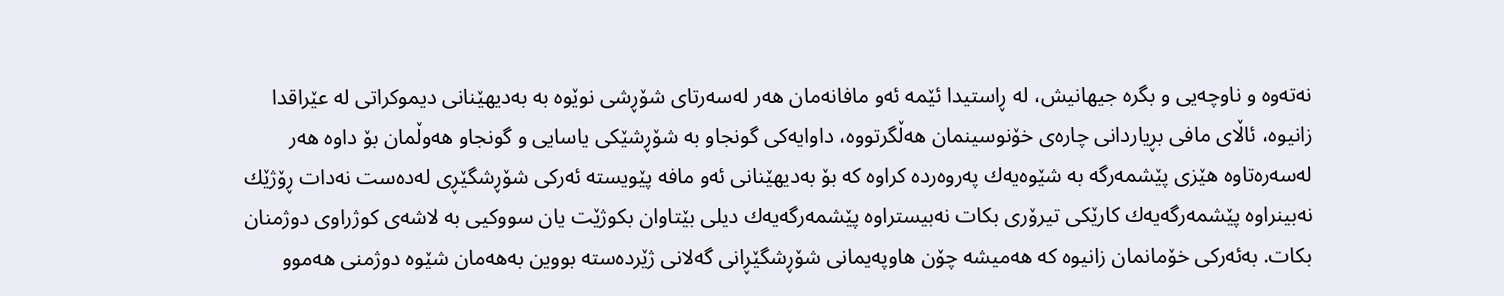نه‌ته‌وه‌ و ناوچه‌یى و بگره‌ جیهانیش، له‌ ڕاستیدا ئێمه‌ ئه‌و مافانه‌مان هه‌ر له‌سه‌رتاى شۆڕشى نوێوه‌ به‌ به‌دیهێنانى دیموكراتی له‌ عێراقدا زانیوه‌، ئاڵاى مافى بڕیاردانى چاره‌ى خۆنوسینمان هه‌ڵگرتووه‌، داوایه‌كى گونجاو به‌ شۆڕشێكى یاسایى و گونجاو هه‌وڵمان بۆ داوه‌ هه‌ر له‌سه‌ره‌تاوه‌ هێزى پێشمه‌رگه‌ به‌ شێوه‌یه‌ك په‌روه‌رده‌ كراوه‌ كه‌ بۆ به‌دیهێنانى ئه‌و مافه‌ پێویسته‌ ئه‌ركى شۆڕشگێڕى له‌ده‌ست نه‌دات ڕۆژێك نه‌بینراوه‌ پێشمه‌رگه‌یه‌ك كارێكى تیرۆرى بكات نه‌بیستراوه‌ پێشمه‌رگه‌یه‌ك دیلى بێتاوان بكوژێت یان سووكیى به‌ لاشه‌ى كوژراوى دوژمنان بكات. به‌ئه‌ركى خۆمانمان زانیوه‌ كه‌ هه‌میشه‌ چۆن هاوپه‌یمانى شۆڕشگێڕانى گه‌لانى ژێرده‌سته‌ بووین به‌هه‌مان شێوه‌ دوژمنى هه‌موو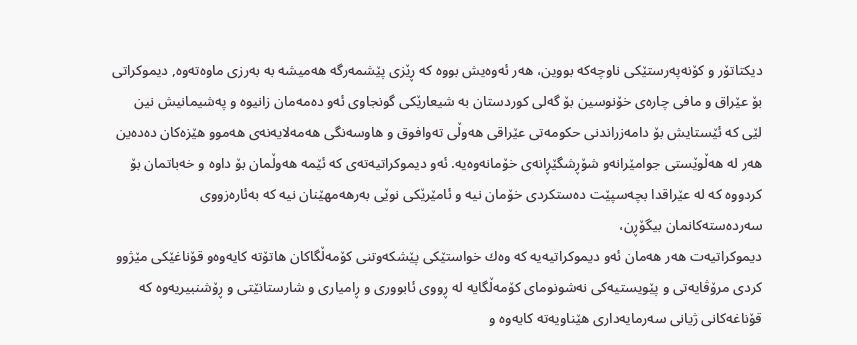دیكتاتۆر و كۆنه‌په‌رستێكى ناوچه‌كه‌ بووین، هه‌ر ئه‌وه‌یش بووه‌ كه‌ ڕێزى پێشمه‌رگه‌ هه‌میشه‌ به‌ به‌رزى ماوه‌ته‌وه‌, دیموكراتى بۆ عێراق و مافى چاره‌ى خۆنوسین بۆ گه‌لى كوردستان به‌ شیعارێكى گونجاوى ئه‌و ده‌مه‌مان زانیوه‌ و په‌شیمانیش نین لێى كه‌ ئێستایش بۆ دامه‌زراندنى حكومه‌تى عێراقى هه‌وڵى ته‌وافوق و هاوسه‌نگى هه‌مه‌لایه‌نه‌ى هه‌موو هێزه‌كان ده‌ده‌ین هه‌ر له‌ هه‌ڵوێستى جوامێرانه‌و شۆڕشگێڕانه‌ى خۆمانه‌وه‌یه‌. ئه‌و دیموكراتیه‌ته‌ى كه‌ ئێمه‌ هه‌وڵمان بۆ داوه‌ و خه‌باتمان بۆ كردووه‌ كه‌ له‌ عێراقدا بچه‌سپێت ده‌ستكردى خۆمان نیه‌ و ئامێرێكى نوێى به‌رهه‌مهێنان نیه‌ كه‌ به‌ئاره‌زووى سه‌رده‌سته‌كانمان بیگۆڕن،
دیموكراتیه‌ت هه‌ر هه‌مان ئه‌و دیموكراتیه‌یه‌ كه‌ وه‌ك خواستێكى پێشكه‌وتنى كۆمه‌ڵگاكان هاتۆته‌ كایه‌وه‌و قۆناغێكى مێژوو كردى مرۆڤایه‌تى و پێویستیه‌كى نه‌شونوماى كۆمه‌ڵگایه‌ له‌ ڕووى ئابوورى و ڕامیارى و شارستانێتى و ڕۆشنبیریه‌وه‌ كه‌ قۆناغه‌كانى ژیانى سه‌رمایه‌دارى هێناویه‌ته‌ كایه‌وه‌ و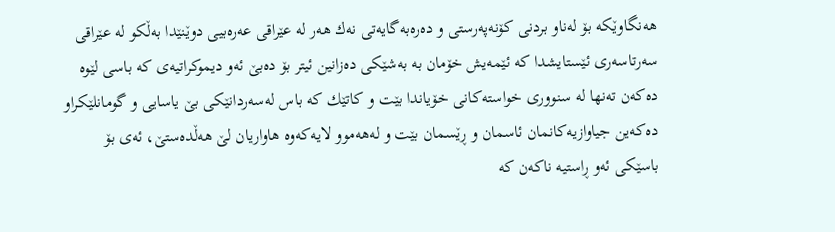هه‌نگاوێكه‌ بۆ له‌ناو بردنى كۆنه‌په‌رستى و ده‌ره‌به‌گایه‌تى نه‌ك هه‌ر له‌ عێراقى عه‌ره‌بیى دوێنێدا به‌ڵكو له‌ عێراقى سه‌رتاسه‌رى ئێستایشدا كه‌ ئێمه‌یش خۆمان به‌ به‌شێكى ده‌زانین ئیتر بۆ ده‌بێ ئه‌و دیموكراتیه‌ى كه‌ باسى لێوه‌ ده‌كه‌ن ته‌نها له‌ سنوورى خواسته‌كانى خۆیاندا بێت و كاتێك كه‌ باس له‌سه‌ردانێكى بێ یاسایى و گومانلێكراو ده‌كه‌ین جیاوازیه‌كانمان ئاسمان و ڕێسمان بێت و له‌هه‌موو لایه‌كه‌وه‌ هاواریان لێ هه‌ڵده‌ستێ، ئه‌ى بۆ باسێكى ئه‌و ڕاستیه‌ ناكه‌ن كه‌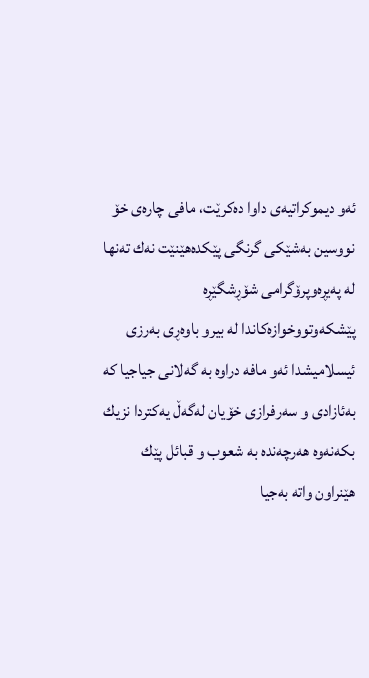ئه‌و دیموكراتیه‌ى داوا ده‌كرێت، مافى چاره‌ى خۆ نووسین به‌شێكى گرنگى پێكده‌هێنێت نه‌ك ته‌نها له‌ په‌یڕه‌وپرۆگرامى شۆڕشگێڕه‌ پێشكه‌وتووخوازه‌كاندا له‌ بیرو باوه‌ڕى به‌رزى ئیسلامیشدا ئه‌و مافه‌ دراوه‌ به‌ گه‌لانى جیاجیا كه‌ به‌ئازادى و سه‌رفرازى خۆیان له‌گه‌ڵ یه‌كتردا نزیك بكه‌نه‌وه‌ هه‌رچه‌نده‌ به‌ شعوب و قبائل پێك هێنراون واته‌ به‌جیا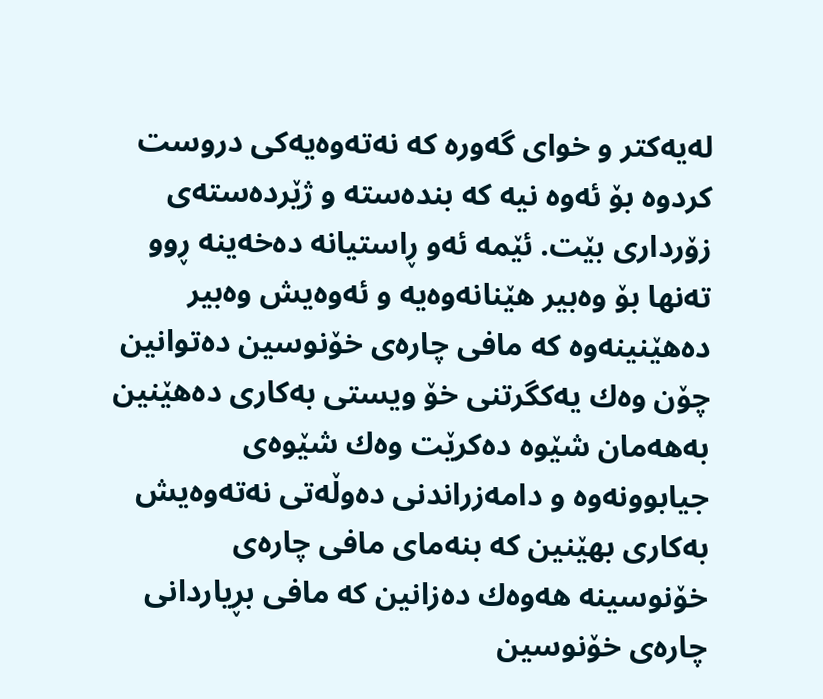له‌یه‌كتر و خواى گه‌وره‌ كه‌ نه‌ته‌وه‌یه‌كى دروست كردوه‌ بۆ ئه‌وه‌ نیه‌ كه‌ بنده‌سته‌ و ژێرده‌سته‌ى زۆردارى بێت. ئێمه‌ ئه‌و ڕاستیانه‌ ده‌خه‌ینه‌ ڕوو ته‌نها بۆ وه‌بیر هێنانه‌وه‌یه‌ و ئه‌وه‌یش وه‌بیر ده‌هێنینه‌وه‌ كه‌ مافى چاره‌ى خۆنوسین ده‌توانین چۆن وه‌ك یه‌كگرتنى خۆ ویستى به‌كارى ده‌هێنین به‌هه‌مان شێوه‌ ده‌كرێت وه‌ك شێوه‌ى جیابوونه‌وه‌ و دامه‌زراندنى ده‌وڵه‌تى نه‌ته‌وه‌یش به‌كارى بهێنین كه‌ بنه‌ماى مافى چاره‌ى خۆنوسینه‌ هه‌وه‌ك ده‌زانین كه‌ مافى بڕیاردانى چاره‌ى خۆنوسین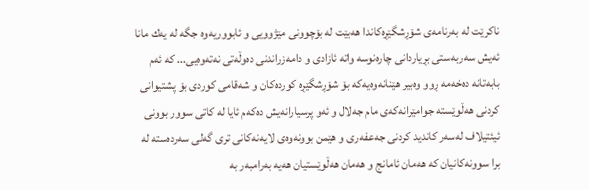ناكرێت له‌ به‌رنامه‌ى شۆڕشگێڕه‌كاندا هه‌بێت له‌ بۆچوونى مێژوویى و ئابووریه‌وه‌ جگه‌ له‌ یه‌ك مانا ئه‌یش سه‌ربه‌ستى بڕیاردانى چاره‌نوسه‌ واته‌ ئازادى و دامه‌زراندنى ده‌وڵه‌تى نه‌ته‌وه‌یى... كه‌ ئه‌م بابه‌تانه‌ ده‌خه‌مه‌ ڕوو وه‌بیر هێنانه‌وه‌یه‌كه‌ بۆ شۆڕشگێڕه‌ كورده‌كان و شه‌قامى كوردى بۆ پشتیوانى كردنى هه‌ڵوێسته‌ جوامێرانه‌كه‌ى مام جه‌لال و ئه‌و پرسیارانه‌یش ده‌كه‌م ئایا له‌ كاتى سوور بوونى ئیئتیلاف له‌سه‌ر كاندید كردنى جه‌عفه‌رى و هێمن بوونه‌وه‌ى لایه‌نه‌كانى ترى گه‌لى سه‌رده‌سته‌ له‌ برا سوونه‌كانیان كه‌ هه‌مان ئامانج و هه‌مان هه‌ڵوێستیان هه‌یه‌ به‌رامبه‌ر به‌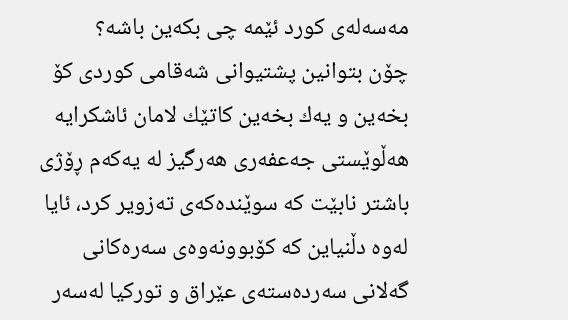مه‌سه‌له‌ى كورد ئێمه‌ چى بكه‌ین باشه‌؟
چۆن بتوانین پشتیوانى شه‌قامى كوردى كۆ بخه‌ین و یه‌ك بخه‌ین كاتێك لامان ئاشكرایه‌ هه‌ڵوێستى جه‌عفه‌رى هه‌رگیز له‌ یه‌كه‌م ڕۆژى باشتر نابێت كه‌ سوێنده‌كه‌ى ته‌زویر كرد، ئایا له‌وه‌ دڵنیاین كه‌ كۆبوونه‌وه‌ى سه‌ره‌كانى گه‌لانى سه‌رده‌سته‌ى عێراق و توركیا له‌سه‌ر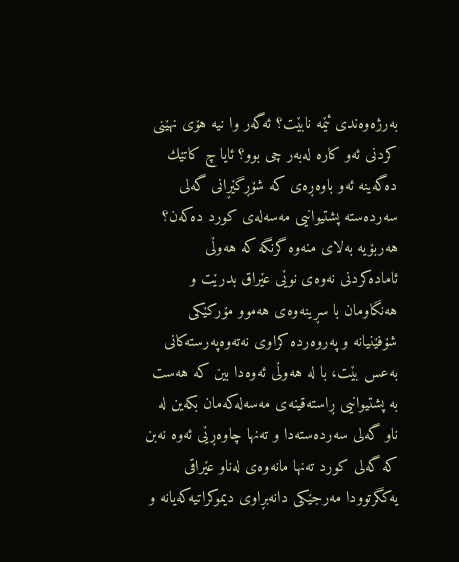به‌رژه‌وه‌ندى ئێمه‌ نابێت؟ ئه‌گه‌ر وا نیه‌ هۆى نهێنى كردنى ئه‌و كاره‌ له‌به‌ر چی بوو؟ ئایا چ كاتێك ده‌گه‌ینه‌ ئه‌و باوه‌ڕه‌ى كه‌ شۆڕگێڕانى گه‌لى سه‌رده‌سته‌ پشتیوانیى مه‌سه‌له‌ى كورد ده‌كه‌ن؟ هه‌ربۆیه‌ به‌لاى منه‌وه‌ گرنگه‌ كه‌ هه‌وڵى ئاماده‌كردنى نه‌وه‌ى نوێى عێراق بدرێت و هه‌نگاومان با سڕینه‌وه‌ى هه‌موو مۆركێكى شۆفێنیانه‌ و په‌روه‌رده‌ كراوى نه‌ته‌وه‌په‌رسته‌كانى به‌عس بێت، با له‌ هه‌وڵى ئه‌وه‌دا بین كه‌ هه‌ست به‌ پشتیوانیى ڕاسته‌قینه‌ى مه‌سه‌له‌كه‌مان بكه‌ین له‌ ناو گه‌لى سه‌رده‌سته‌دا و ته‌نها چاوه‌ڕێى ئه‌وه‌ نه‌بن كه‌ گه‌لى كورد ته‌نها مانه‌وه‌ى له‌ناو عێراقى یه‌كگرتوودا مه‌رجێكى دانه‌بڕاوى دیموكراتیه‌كه‌یانه‌ و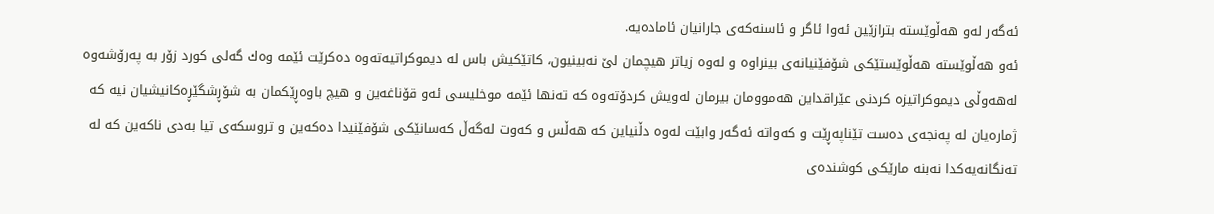ئه‌گه‌ر له‌و هه‌ڵوێسته‌ بترازێین ئه‌وا ئاگر و ئاسنه‌كه‌ى جارانیان ئاماده‌یه‌.
ئه‌و هه‌ڵوێسته‌ هه‌ڵوێستێكى شۆفێنیانه‌ى بینراوه‌ و له‌وه‌ زیاتر هیچمان لێ نه‌بینیون، كاتێكیش باس له‌ دیموكراتیه‌ته‌وه‌ ده‌كرێت ئێمه‌ وه‌ك گه‌لى كورد زۆر به‌ په‌رۆشه‌وه‌ له‌هه‌وڵى دیموكراتیزه‌ كردنى عێراقداین هه‌موومان بیرمان له‌ویش كردۆته‌وه‌ كه‌ ته‌نها ئێمه‌ موخلیسى ئه‌و قۆناغه‌ین و هیچ باوه‌ڕێكمان به‌ شۆڕشگێڕه‌كانیشیان نیه‌ كه‌ ژماره‌يان له‌ په‌نجه‌ى ده‌ست تێناپه‌ڕێت و كه‌واته‌ ئه‌گه‌ر وابێت له‌وه‌ دڵنیاین كه‌ هه‌ڵس و كه‌وت له‌گه‌ڵ كه‌سانێكى شۆفێنیدا ده‌كه‌ین و تروسكه‌ى تیا به‌دى ناكه‌ین كه‌ له‌ ته‌نگانه‌یه‌كدا نه‌بنه‌ مارێكى كوشنده‌ى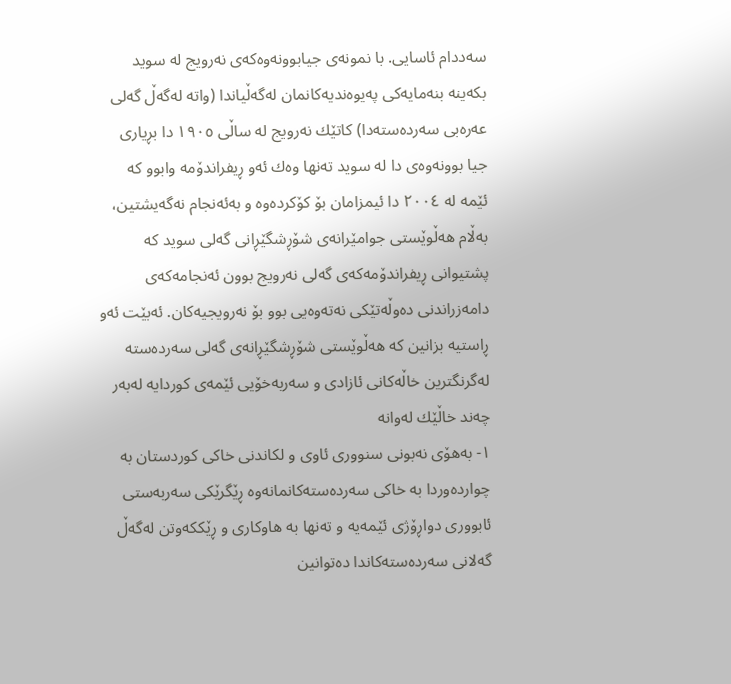سه‌ددام ئاسایى. با نمونه‌ى جیابوونه‌وه‌كه‌ى نه‌رویج له‌ سوید بكه‌ینه‌ بنه‌مایه‌كى په‌یوه‌ندیه‌كانمان له‌گه‌ڵیاندا (واته‌ له‌گه‌ڵ گه‌لى عه‌ره‌بى سه‌رده‌سته‌دا) كاتێك نه‌رویج له‌ ساڵى ١٩٠٥ دا بڕیارى جیا بوونه‌وه‌ى دا له‌ سوید ته‌نها وه‌ك ئه‌و ڕیفراندۆمه‌ وابوو كه‌ ئێمه‌ له‌ ٢٠٠٤ دا ئیمزامان بۆ كۆكرده‌وه‌ و به‌ئه‌نجام نه‌گه‌یشتین، به‌ڵام هه‌ڵوێستى جوامێرانه‌ى شۆڕشگێڕانى گه‌لى سوید كه‌ پشتیوانى ڕیفراندۆمه‌كه‌ى گه‌لى نه‌رویج بوون ئه‌نجامه‌كه‌ى دامه‌زراندنى ده‌وڵه‌تێكى نه‌ته‌وه‌یى بوو بۆ نه‌رویجیه‌كان. ئه‌بێت ئه‌و ڕاستیه‌ بزانین كه‌ هه‌ڵوێستى شۆڕشگێڕانه‌ى گه‌لى سه‌رده‌سته‌ له‌گرنگترین خاڵه‌كانى ئازادى و سه‌ربه‌خۆیى ئێمه‌ى كوردایه‌ له‌به‌ر چه‌ند خاڵێك له‌وانه‌
١- به‌هۆى نه‌بونى سنوورى ئاوى و لكاندنى خاكى كوردستان به‌ چوارده‌وردا به‌ خاكى سه‌رده‌سته‌كانمانه‌وه‌ ڕێگرێكى سه‌ربه‌ستى ئابوورى دواڕۆژى ئێمه‌یه‌ و ته‌نها به‌ هاوكارى و ڕێككه‌وتن له‌گه‌ڵ گه‌لانى سه‌رده‌سته‌كاندا ده‌توانین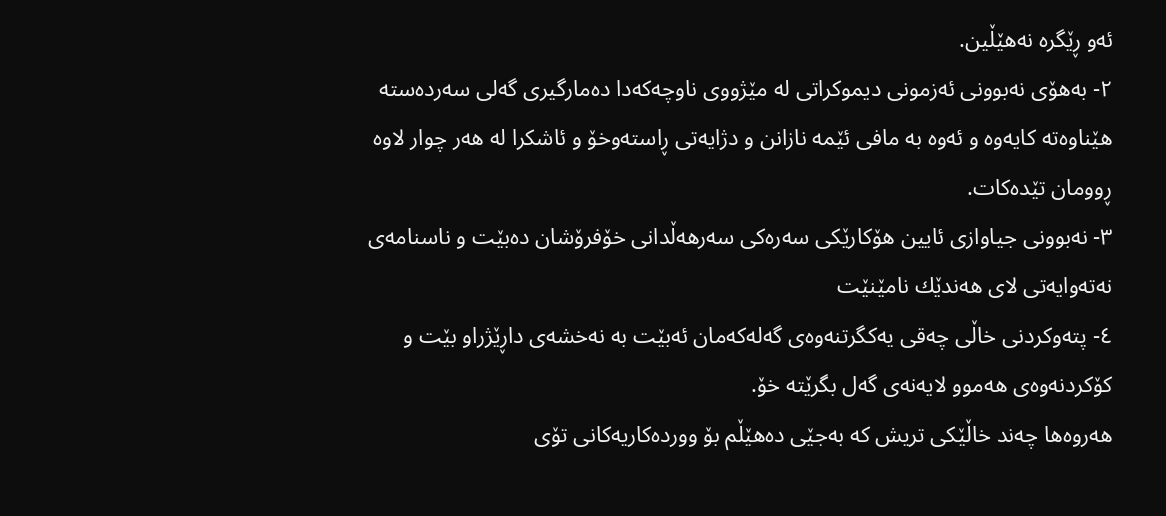ئه‌و ڕێگره‌ نه‌هێڵین.
٢- به‌هۆى نه‌بوونى ئه‌زمونى دیموكراتى له‌ مێژووى ناوچه‌كه‌دا ده‌مارگیرى گه‌لى سه‌رده‌سته‌ هێناوه‌ته‌ كایه‌وه‌ و ئه‌وه‌ به‌ مافى ئێمه‌ نازانن و دژایه‌تى ڕاسته‌وخۆ و ئاشكرا له‌ هه‌ر چوار لاوه‌ ڕوومان تێده‌كات.
٣- نه‌بوونى جیاوازى ئایین هۆكارێكى سه‌ره‌كى سه‌رهه‌ڵدانى خۆفرۆشان ده‌بێت و ناسنامه‌ى نه‌ته‌وایه‌تى لاى هه‌ندێك نامێنێت
٤- پته‌وكردنى خاڵى چه‌قى یه‌كگرتنه‌وه‌ى گه‌له‌كه‌مان ئه‌بێت به‌ نه‌خشه‌ى داڕێژراو بێت و كۆكردنه‌وه‌ى هه‌موو لایه‌نه‌ى گه‌ل بگرێته‌ خۆ.
هه‌روه‌ها چه‌ند خاڵێكى تریش كه‌ به‌جێى ده‌هێڵم بۆ وورده‌كاریه‌كانى تۆى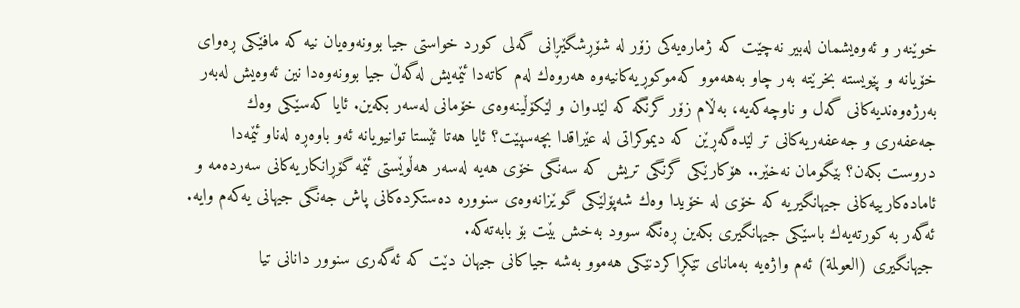خوێنه‌ر و ئه‌وه‌یشمان له‌بیر نه‌چێت كه‌ ژماره‌یه‌كى زۆر له‌ شۆڕشگێڕانى گه‌لى كورد خواستى جیا بوونه‌وه‌یان نیه‌ كه‌ مافێكى ڕه‌واى خۆیانه‌ و پێویسته‌ بخرێته‌ به‌ر چاو به‌هه‌موو كه‌موكوڕیه‌كانیه‌وه‌ هه‌روه‌ك له‌م كاته‌دا ئێمه‌یش له‌گه‌ڵ جیا بوونه‌وه‌دا نین ئه‌وه‌یش له‌به‌ر به‌رژه‌وه‌ندیه‌كانى گه‌ل و ناوچه‌كه‌یه‌، به‌ڵام زۆر گرنگه‌ كه‌ لێدوان و لێكۆڵینه‌وه‌ى خۆمانى له‌سه‌ر بكه‌ین. ئایا كه‌سێكى وه‌ك جه‌عفه‌رى و جه‌عفه‌ریه‌كانى تر لێده‌گه‌ڕێن كه‌ دیموكراتى له‌ عێراقدا بچه‌سپێت؟ ئایا هه‌تا ئێستا توانیویانه‌ ئه‌و باوه‌ڕه‌ له‌ناو ئێمه‌دا دروست بكه‌ن؟ بێگومان نه‌خێر.. هۆكارێكى گرنگى تریش كه‌ سه‌نگى خۆى هه‌یه‌ له‌سه‌ر هه‌ڵوێستى ئێمه‌ گۆڕانكاریه‌كانى سه‌رده‌مه‌ و ئاماده‌كارییه‌كانى جیهانگیریه‌ كه‌ خۆى له‌ خۆیدا وه‌ك شه‌پۆلێكى گوێزانه‌وه‌ى سنووره‌ ده‌ستكرده‌كانى پاش جه‌نگى جیهانى یه‌كه‌م وایه‌. ئه‌گه‌ر به‌ كورته‌یه‌ك باسێكى جیهانگیرى بكه‌ین ڕه‌نگه‌ سوود به‌خش بێت بۆ بابه‌ته‌كه‌.
جیهانگیرى (العولمة) ئه‌م واژه‌یه‌ به‌ماناى تێكڕاكردنێكى هه‌موو به‌شه‌ جیاكانى جیهان دێت كه‌ ئه‌گه‌رى سنوور دانانى تیا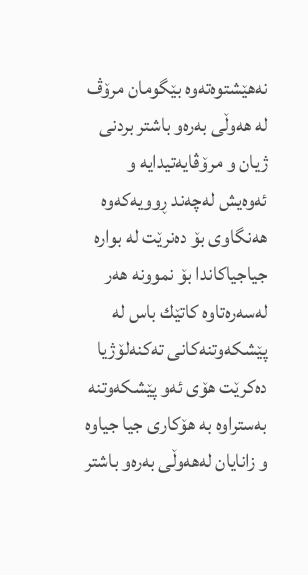نه‌هێشتوه‌ته‌وه‌ بێگومان مرۆڤ له‌ هه‌وڵى به‌ره‌و باشتر بردنى ژیان و مرۆڤایه‌تیدایه‌ و ئه‌وه‌یش له‌چه‌ند ڕوویه‌كه‌وه‌ هه‌نگاوى بۆ ده‌نرێت له‌ بواره‌ جیاجیاكاندا بۆ نموونه‌ هه‌ر له‌سه‌ره‌تاوه‌ كاتێك باس له‌ پێشكه‌وتنه‌كانى ته‌كنه‌لۆژیا ده‌كرێت هۆى ئه‌و پێشكه‌وتنه‌ به‌ستراوه‌ به‌ هۆكارى جیا جیاوه‌ و زانایان له‌هه‌وڵى به‌ره‌و باشتر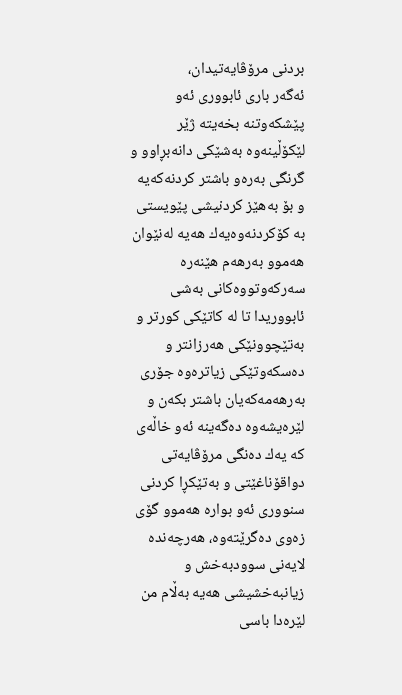بردنى مرۆڤایه‌تیدان،
ئه‌گه‌ر بارى ئابوورى ئه‌و پێشكه‌وتنه‌ بخه‌یته‌ ژێر لێكۆڵینه‌وه‌ به‌شێكى دانه‌بڕاوو و گرنگى به‌ره‌و باشتر كردنه‌كه‌یه‌ و بۆ به‌هێز كردنیشى پێویستى به‌ كۆكردنه‌وه‌یه‌ك هه‌یه‌ له‌نێوان هه‌موو به‌رهه‌م هێنه‌ره‌ سه‌ركه‌وتووه‌كانى به‌شى ئابووریدا تا له‌ کاتێكى كورتر و به‌تێچوونێكى هه‌رزانتر و ده‌سكه‌وتێكى زیاتره‌وه‌ جۆری به‌رهه‌مه‌كه‌یان باشتر بكه‌ن و لێره‌یشه‌وه‌ ده‌گه‌ینه‌ ئه‌و خاڵه‌ى كه‌ یه‌ك ده‌نگى مرۆڤایه‌تى دواقۆناغێتى و به‌تێكڕا كردنى سنوورى ئه‌و بواره‌ هه‌موو گۆى زه‌وى ده‌گرێته‌وه‌، هه‌رچه‌نده‌ لایه‌نى سوودبه‌خش و زیانبه‌خشیشى هه‌یه‌ به‌ڵام من لێره‌دا باسى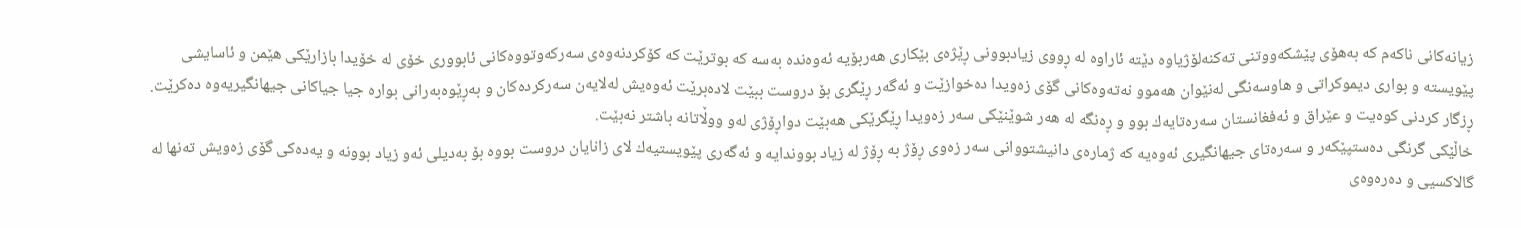زیانه‌كانى ناكه‌م كه‌ به‌هۆى پێشكه‌ووتنى ته‌كنه‌لۆژیاوه‌ دێته‌ ئاراوه‌ له‌ ڕووى زیادبوونى ڕێژه‌ى بێكارى هه‌ربۆیه‌ ئه‌وه‌نده‌ به‌سه‌ كه‌ بوترێت كه‌ كۆكردنه‌وه‌ى سه‌ركه‌وتووه‌كانى ئابوورى خۆى له‌ خۆیدا بازارێكى هێمن و ئاسایشى پێویسته‌ و بوارى دیموكراتى و هاوسه‌نگى له‌نێوان هه‌موو نه‌ته‌وه‌كانى گۆى زه‌ویدا ده‌خوازێت و ئه‌گه‌ر ڕێگرى بۆ دروست ببێت لاده‌برێت ئه‌وه‌یش له‌لایه‌ن سه‌ركرده‌كان و به‌ڕێوه‌به‌رانى بواره‌ جیا جیاكانى جیهانگیریه‌وه‌ ده‌كرێت.
ڕزگار كردنى كوه‌یت و عێراق و ئه‌فغانستان سه‌ره‌تایه‌ك بوو و ڕه‌نگه‌ له‌ هه‌ر شوێنێكى سه‌ر زه‌ویدا ڕێگرێكى هه‌بێت دواڕۆژى له‌و ووڵاتانه‌ باشتر نه‌بێت.
خاڵێكى گرنگى ده‌ستپێكه‌ر و سه‌ره‌تاى جیهانگیرى ئه‌وه‌یه‌ كه‌ ژماره‌ى دانیشتووانى سه‌ر زه‌وى ڕۆژ به‌ ڕۆژ له‌ زیاد بووندایه‌ و ئه‌گه‌رى پێویستیه‌ك لاى زانایان دروست بووه‌ بۆ به‌دیلى ئه‌و زیاد بوونه‌ و یه‌ده‌كى گۆى زه‌ویش ته‌نها له‌ گالاكسیى و ده‌ره‌وه‌ى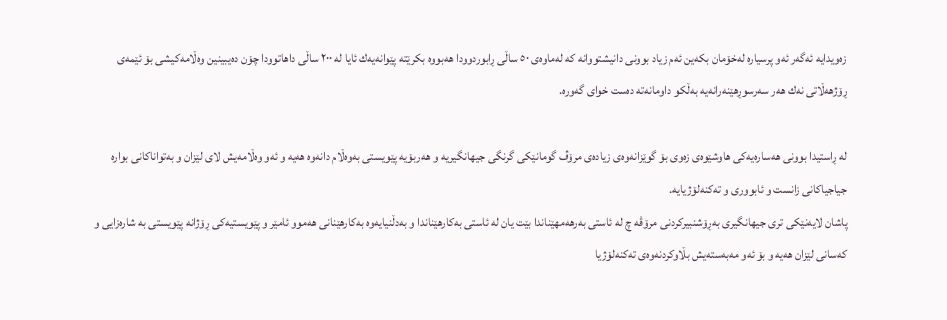زه‌ویدایه‌ ئه‌گه‌ر ئه‌و پرسیاره‌ له‌خۆمان بكه‌ین ئه‌م زیاد بوونى دانیشتووانه‌ كه‌ له‌ماوه‌ى ٥٠ ساڵى ڕابوردوودا هه‌بووه‌ بكرێته‌ پێوانه‌یه‌ك ئایا له‌ ٢٠٠ ساڵى داهاتوودا چۆن ده‌یبینین وه‌ڵامه‌كیشى بۆ ئێمه‌ى ڕۆژهه‌ڵاتى نه‌ك هه‌ر سه‌رسوڕهێنه‌رانه‌یه‌ به‌ڵكو داومانه‌ته‌ ده‌ست خواى گه‌وره‌.

له‌ ڕاستیدا بوونى هه‌ساره‌یه‌كى هاوشێوه‌ى زه‌وى بۆ گوێزانه‌وه‌ى زیاده‌ى مرۆڤ گومانێكى گرنگى جیهانگیریه‌ و هه‌ربۆیه‌ پێویستى به‌وه‌ڵام دانه‌وه‌ هه‌یه‌ و ئه‌و وه‌ڵامه‌یش لاى لێزان و به‌تواناكانى بواره‌ جیاجیاكانى زانست و ئابوورى و ته‌كنه‌لۆژیایه‌.
پاشان لایه‌نێكى ترى جیهانگیرى به‌ڕۆشنبیركردنى مرۆڤه‌ چ له‌ ئاستى به‌رهه‌مهێناندا بێت یان له‌ ئاستى به‌كارهێناندا و به‌دڵنیایه‌وه‌ به‌كارهێنانى هه‌موو ئامێر و پێویستیه‌كى ڕۆژانه‌ پێویستى به‌ شاره‌زایى و كه‌سانى لێزان هه‌یه‌ و بۆ ئه‌و مه‌به‌سته‌یش بڵاوكردنه‌وه‌ى ته‌كنه‌لۆژیا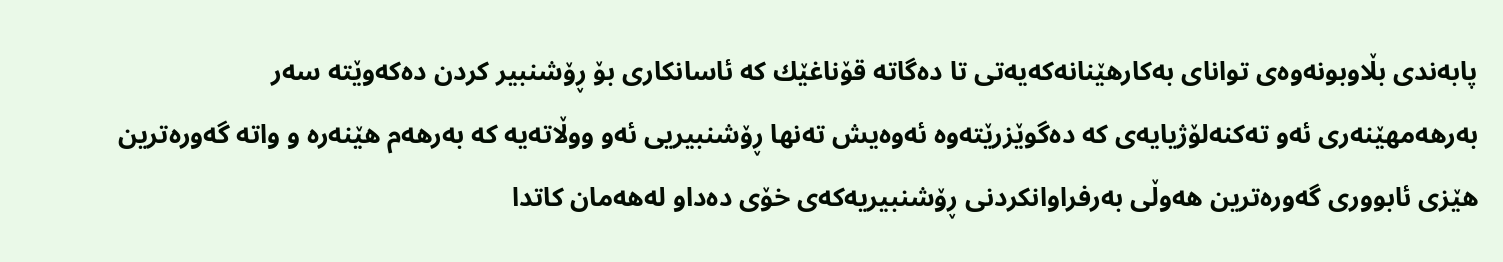پابه‌ندى بڵاوبونه‌وه‌ى تواناى به‌كارهێنانه‌كه‌یه‌تى تا ده‌گاته‌ قۆناغێك كه‌ ئاسانكارى بۆ ڕۆشنبیر كردن ده‌كه‌وێته‌ سه‌ر به‌رهه‌مهێنه‌رى ئه‌و ته‌كنه‌لۆژیایه‌ى كه‌ ده‌گوێزرێته‌وه‌ ئه‌وه‌یش ته‌نها ڕۆشنبیریى ئه‌و ووڵاته‌یه‌ كه‌ به‌رهه‌م هێنه‌ره‌ و واته‌ گه‌وره‌ترین هێزى ئابوورى گه‌وره‌ترین هه‌وڵى به‌رفراوانكردنى ڕۆشنبیریه‌كه‌ى خۆى ده‌داو له‌هه‌مان كاتدا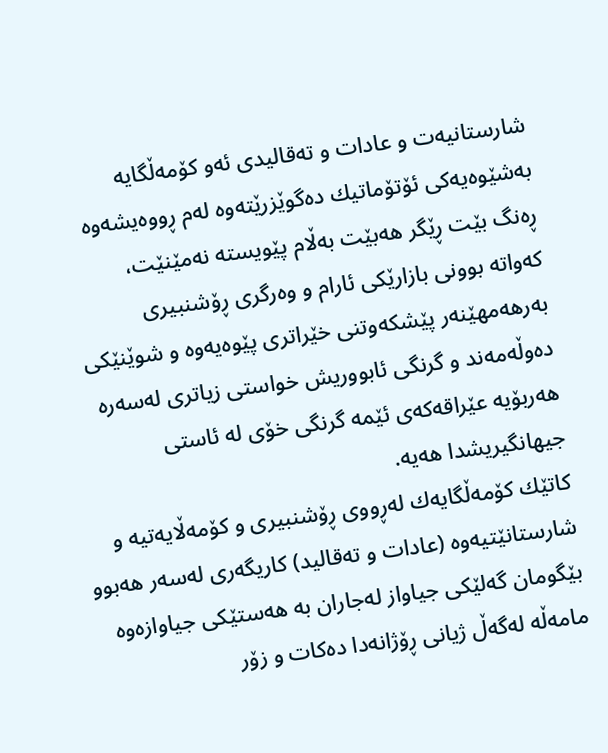شارستانیه‌ت و عادات و ته‌قالیدى ئه‌و كۆمه‌ڵگایه‌ به‌شێوه‌یه‌كى ئۆتۆماتیك ده‌گوێزرێته‌وه‌ له‌م ڕووه‌یشه‌وه‌ ڕه‌نگ بێت ڕێگر هه‌بێت به‌ڵام پێویسته‌ نه‌مێنێت،
كه‌واته‌ بوونى بازارێكى ئارام و وه‌رگرى ڕۆشنبیرى به‌رهه‌مهێنه‌ر پێشكه‌وتنى خێراترى پێوه‌یه‌وه‌ و شوێنێكى ده‌وڵه‌مه‌ند و گرنگى ئابووریش خواستى زیاترى له‌سه‌ره‌ هه‌ربۆیه‌ عێراقه‌كه‌ى ئێمه‌ گرنگى خۆى له‌ ئاستى جیهانگیریشدا هه‌یه‌.
كاتێك كۆمه‌ڵگایه‌ك له‌ڕووى ڕۆشنبیرى و كۆمه‌ڵایه‌تیه‌ و شارستانێتیه‌وه‌ (عادات و ته‌قالید) كاریگه‌رى له‌سه‌ر هه‌بوو بێگومان گه‌لێكى جیاواز له‌جاران به‌ هه‌ستێكى جیاوازه‌وه‌ مامه‌ڵه‌ له‌گه‌ڵ ژیانى ڕۆژانه‌دا ده‌كات و زۆر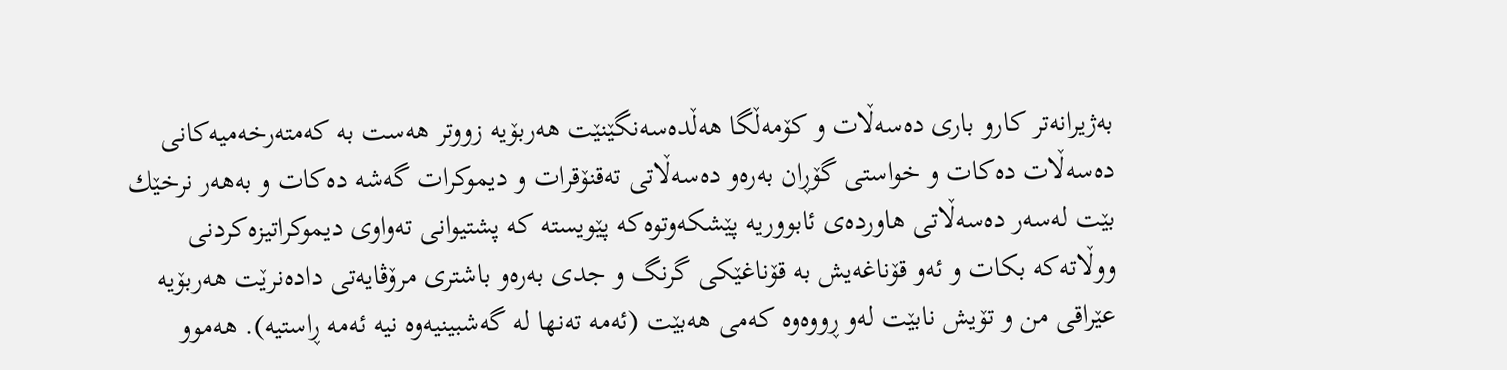به‌ژیرانه‌تر كارو بارى ده‌سه‌ڵات و كۆمه‌ڵگا هه‌ڵده‌سه‌نگێنێت هه‌ربۆیه‌ زووتر هه‌ست به‌ كه‌مته‌رخه‌میه‌كانى ده‌سه‌ڵات ده‌كات و خواستى گۆڕان به‌ره‌و ده‌سه‌ڵاتى ته‌قنۆقرات و دیموكرات گه‌شه‌ ده‌كات و به‌هه‌ر نرخێك بێت له‌سه‌ر ده‌سه‌ڵاتى هاورده‌ى ئابووریه‌ پێشكه‌وتوه‌كه‌ پێویسته‌ كه‌ پشتیوانى ته‌واوى دیموكراتیزه‌كردنى ووڵاته‌كه‌ بكات و ئه‌و قۆناغه‌یش به‌ قۆناغێكى گرنگ و جدى به‌ره‌و باشترى مرۆڤایه‌تى داده‌نرێت هه‌ربۆیه‌ عێراقى من و تۆیش نابێت له‌و ڕووه‌وه‌ كه‌مى هه‌بێت (ئه‌مه‌ ته‌نها له‌ گه‌شبینیه‌وه‌ نیه‌ ئه‌مه‌ ڕاستیه‌). هه‌موو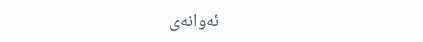ئه‌وانه‌ى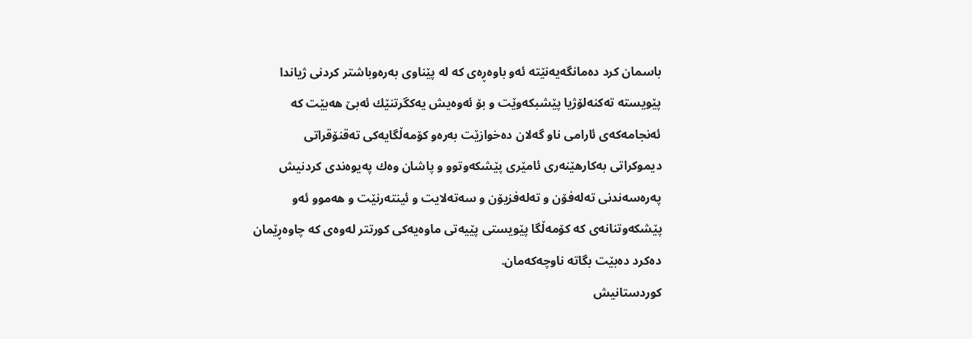باسمان كرد ده‌مانگه‌یه‌نێته‌ ئه‌و باوه‌ڕه‌ى كه‌ له‌ پێناوى به‌ره‌وباشتر كردنى ژیاندا پێویسته‌ ته‌كنه‌لۆژیا پێشبكه‌وێت و بۆ ئه‌وه‌یش یه‌كگرتنێك ئه‌بێ هه‌بێت كه‌ ئه‌نجامه‌كه‌ى ئارامى ناو گه‌لان ده‌خوازێت به‌ره‌و كۆمه‌ڵگایه‌كى ته‌قنۆقراتى دیموكراتى به‌كارهێنه‌رى ئامێرى پێشكه‌وتوو و پاشان وه‌ك په‌یوه‌ندى كردنیش په‌ره‌سه‌ندنى ته‌له‌فۆن و ته‌له‌فزیۆن و سه‌ته‌لایت و ئینته‌رنێت و هه‌موو ئه‌و پێشكه‌وتنانه‌ى كه‌ كۆمه‌ڵگا پێویستى پێیه‌تى ماوه‌یه‌كى كورتتر له‌وه‌ى كه‌ چاوه‌ڕێمان ده‌كرد ده‌بێت بگاته‌ ناوچه‌كه‌مان.
كوردستانیش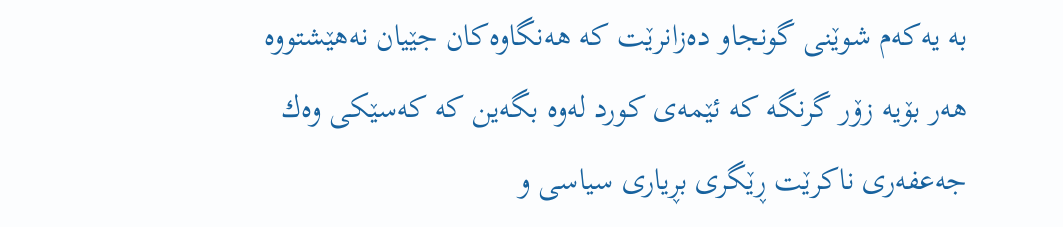به‌ یه‌كه‌م شوێنى گونجاو ده‌زانرێت كه‌ هه‌نگاوه‌كان جێیان نه‌هێشتووه‌ هه‌ر بۆیه‌ زۆر گرنگه‌ كه‌ ئێمه‌ى كورد له‌وه‌ بگه‌ین كه‌ كه‌سێكى وه‌ك جه‌عفه‌رى ناكرێت ڕێگرى بڕیارى سیاسى و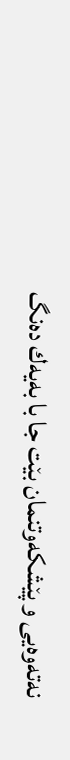نه‌ته‌وه‌یى و پێشكه‌وتنمان بێت جا با به‌یه‌ك ده‌نگ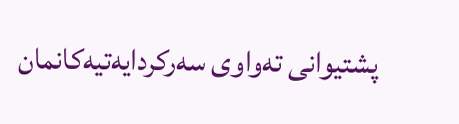پشتیوانى ته‌واوى سه‌ركردایه‌تیه‌كانمان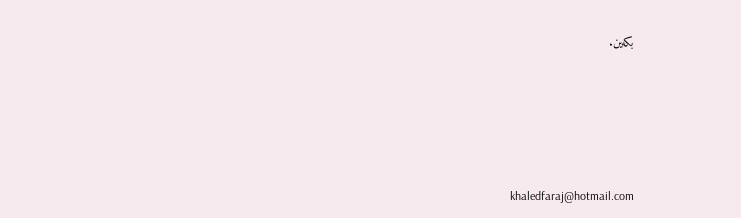بكه‌ین.






khaledfaraj@hotmail.com